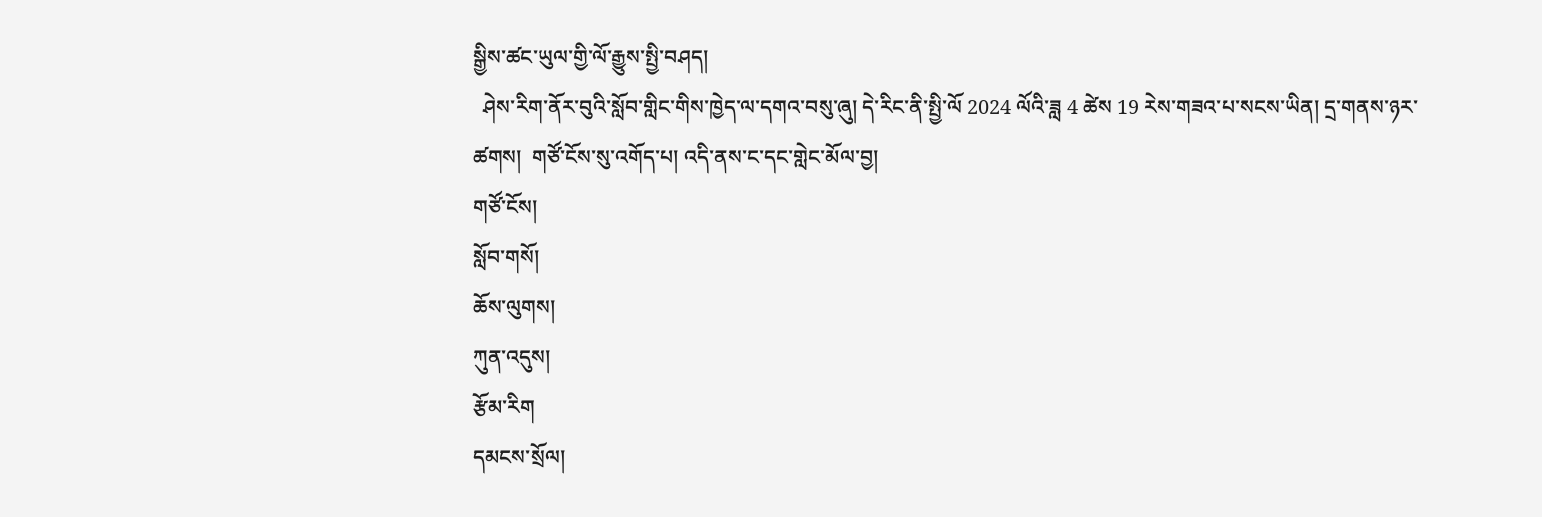སྒྱིས་ཚང་ཡུལ་གྱི་ལོ་རྒྱུས་སྤྱི་བཤད།
  ཤེས་རིག་ནོར་བུའི་སློབ་གླིང་གིས་ཁྱེད་ལ་དགའ་བསུ་ཞུ། དེ་རིང་ནི་སྤྱི་ལོ 2024 ལོའི་ཟླ 4 ཚེས 19 རེས་གཟའ་པ་སངས་ཡིན། དྲ་གནས་ཉར་ཚགས།  གཙོ་ངོས་སུ་འགོད་པ། འདི་ནས་ང་དང་གླེང་མོལ་བྱ།
གཙོ་ངོས།
སློབ་གསོ།
ཆོས་ལུགས།
ཀུན་འདུས།
རྩོམ་རིག
དམངས་སྲོལ།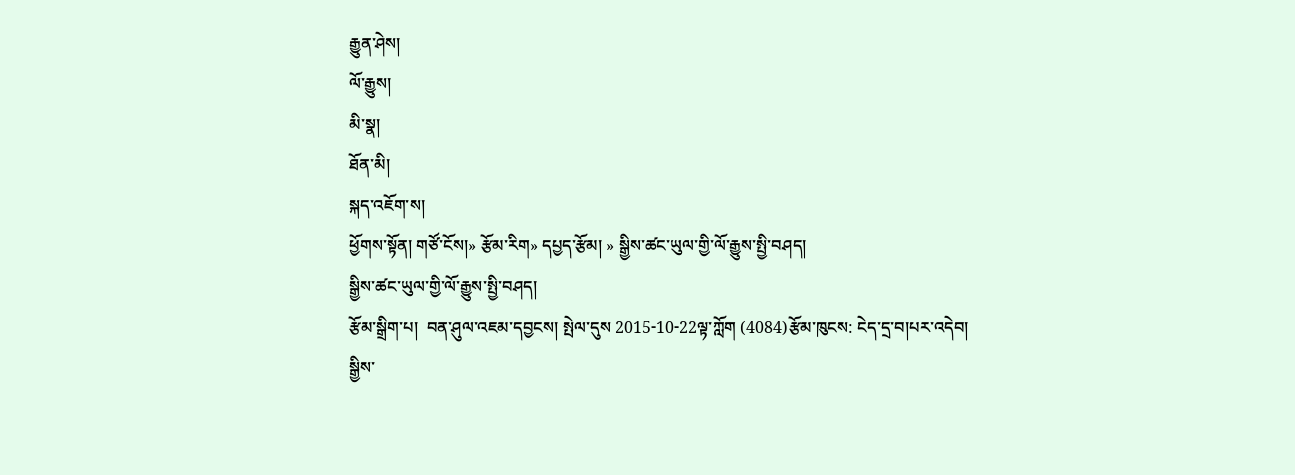རྒྱུན་ཤེས།
ལོ་རྒྱུས།
མི་སྣ།
ཐོན་མི།
སྐད་འཇོག་ས།
ཕྱོགས་སྟོན། གཙོ་ངོས།» རྩོམ་རིག» དཔྱད་རྩོམ། » སྒྱིས་ཚང་ཡུལ་གྱི་ལོ་རྒྱུས་སྤྱི་བཤད།
སྒྱིས་ཚང་ཡུལ་གྱི་ལོ་རྒྱུས་སྤྱི་བཤད།
རྩོམ་སྒྲིག་པ།  བན་ཤུལ་འཇམ་དབྱངས། སྤེལ་དུས 2015-10-22ལྟ་ཀློག (4084)རྩོམ་ཁུངས: ངེད་དྲ་བ།པར་འདེབ།
སྒྱིས་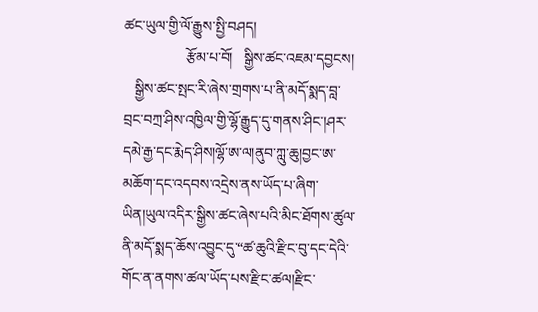ཚང་ཡུལ་གྱི་ལོ་རྒྱུས་སྤྱི་བཤད།
                 རྩོམ་པ་བོ།   སྒྱིས་ཚང་འཇམ་དབྱངས།
   སྒྱིས་ཚང་སྤང་རི་ཞེས་གྲགས་པ་ནི་མདོ་སྨད་བླ་བྲང་བཀྲ་ཤིས་འཁྱིལ་གྱི་ལྷོ་རྒྱུད་དུ་གནས་ཤིང་།ཤར་དམེ་རྒྱ་དང་རྨེད་ཤིས།ལྷོ་ཨ་ལ།ནུབ་ཀླུ་ཆུ།བྱང་ཨ་མཆོག་དང་འདབས་འདྲེས་ནས་ཡོད་པ་ཞིག་ཡིན།ཡུལ་འདིར་སྒྱིས་ཚང་ཞེས་པའི་མིང་ཐོགས་ཚུལ་ནི་མདོ་སྨད་ཆོས་འབྱུང་དུ་“ཚ་ཆུའི་རྫིང་བུ་དང་དེའི་གོང་ན་ནགས་ཚལ་ཡོད་པས་རྫིང་ཚལ།རྫིང་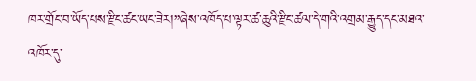ཁར་གྲོང་བ་ཡོད་པས་རྫིང་ཚང་ཡང་ཟེར།”ཞེས་འཁོད་པ་ལྟར་ཚ་ཆུའི་རྫིང་ཚལ་དེ་གའི་འགྲམ་རྒྱུད་དང་མཐའ་འཁོར་དུ་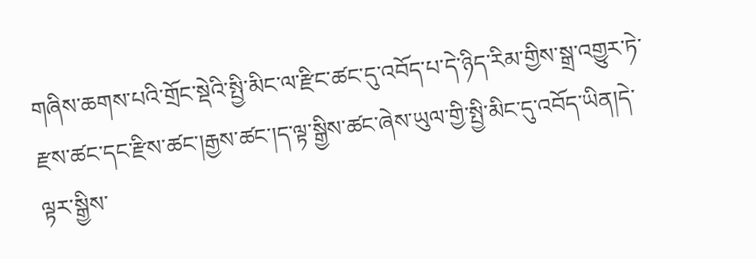གཞིས་ཆགས་པའི་གྲོང་སྡེའི་སྤྱི་མིང་ལ་རྫིང་ཚང་དུ་འབོད་པ་དེ་ཉིད་རིམ་གྱིས་སྒྲ་འགྱུར་ཏེ་རྫས་ཚང་དང་རྫིས་ཚང་།རྒྱས་ཚང་།ད་ལྟ་སྒྱིས་ཚང་ཞེས་ཡུལ་གྱི་སྤྱི་མིང་དུ་འབོད་ཡིན།དེ་ལྟར་སྒྱིས་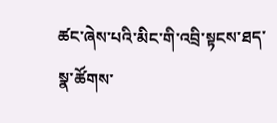ཚང་ཞེས་པའི་མིང་གི་འབྲི་སྟངས་ཐད་སྣ་ཚོགས་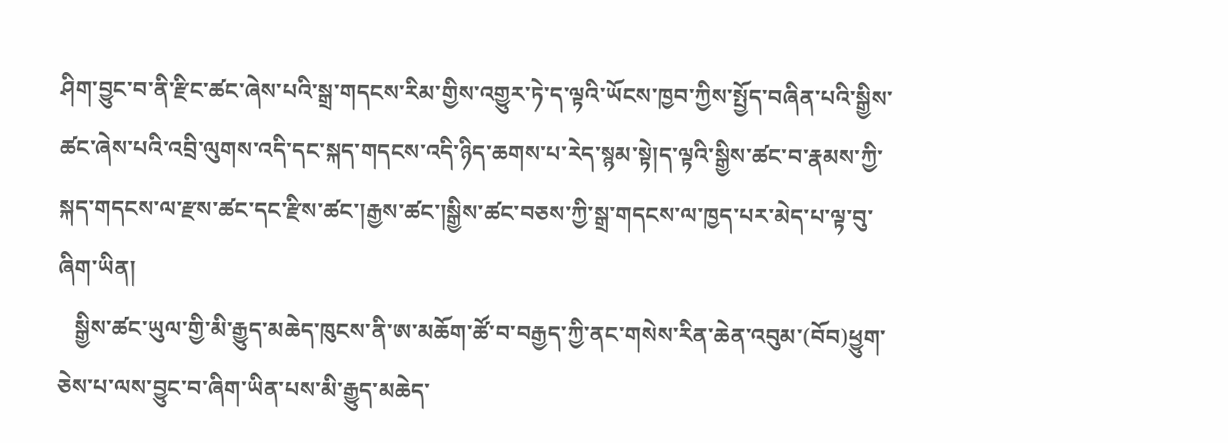ཤིག་བྱུང་བ་ནི་རྫིང་ཚང་ཞེས་པའི་སྒྲ་གདངས་རིམ་གྱིས་འགྱུར་ཏེ་ད་ལྟའི་ཡོངས་ཁྱབ་ཀྱིས་སྤྱོད་བཞིན་པའི་སྒྱིས་ཚང་ཞེས་པའི་འབྲི་ལུགས་འདི་དང་སྐད་གདངས་འདི་ཉིད་ཆགས་པ་རེད་སྙམ་སྟེ།ད་ལྟའི་སྒྱིས་ཚང་བ་རྣམས་ཀྱི་སྐད་གདངས་ལ་རྫས་ཚང་དང་རྫིས་ཚང་།རྒྱས་ཚང་།སྒྱིས་ཚང་བཅས་ཀྱི་སྒྲ་གདངས་ལ་ཁྱད་པར་མེད་པ་ལྟ་བུ་ཞིག་ཡིན།
   སྒྱིས་ཚང་ཡུལ་གྱི་མི་རྒྱུད་མཆེད་ཁུངས་ནི་ཨ་མཆོག་ཚོ་བ་བརྒྱད་ཀྱི་ནང་གསེས་རིན་ཆེན་འབུམ་(བོབ)ཕྱུག་ཅེས་པ་ལས་བྱུང་བ་ཞིག་ཡིན་པས་མི་རྒྱུད་མཆེད་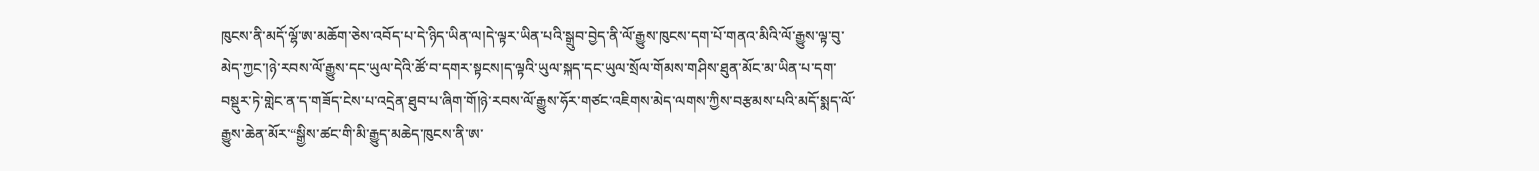ཁུངས་ནི་མདོ་ལྷོ་ཨ་མཆོག་ཅེས་འབོད་པ་དེ་ཉིད་ཡིན་ལ།དེ་ལྟར་ཡིན་པའི་སྒྲུབ་བྱེད་ནི་ལོ་རྒྱུས་ཁུངས་དག་པོ་གནའ་མིའི་ལོ་རྒྱུས་ལྟ་བུ་མེད་ཀྱང་།ཉེ་རབས་ལོ་རྒྱུས་དང་ཡུལ་དེའི་ཚོ་བ་དགར་སྟངས།ད་ལྟའི་ཡུལ་སྐད་དང་ཡུལ་སྲོལ་གོམས་གཤིས་ཐུན་མོང་མ་ཡིན་པ་དག་བསྡུར་ཏེ་གླེང་ན་ད་གཟོད་ངེས་པ་འདྲེན་ཐུབ་པ་ཞིག་གོ།ཉེ་རབས་ལོ་རྒྱུས་ཧོར་གཙང་འཇིགས་མེད་ལགས་ཀྱིས་བརྩམས་པའི་མདོ་སྨད་ལོ་རྒྱུས་ཆེན་མོར་“སྒྱིས་ཚང་གི་མི་རྒྱུད་མཆེད་ཁུངས་ནི་ཨ་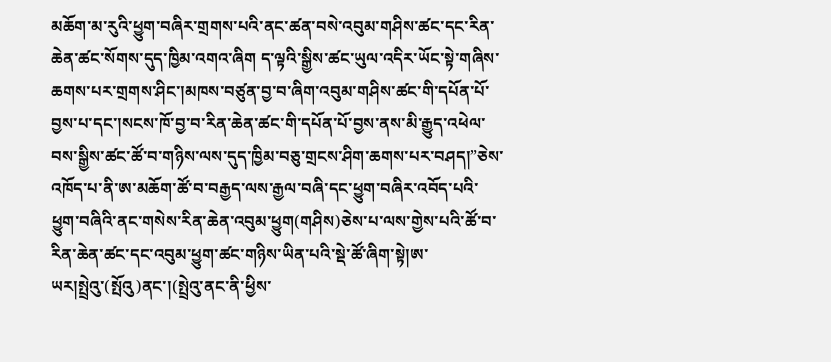མཆོག་མ་རུའི་ཕྱུག་བཞིར་གྲགས་པའི་ནང་ཚན་བསེ་འབུམ་གཤིས་ཚང་དང་རིན་ཆེན་ཚང་སོགས་དུད་ཁྱིམ་འགའ་ཞིག ད་ལྟའི་སྒྱིས་ཚང་ཡུལ་འདིར་ཡོང་སྟེ་གཞིས་ཆགས་པར་གྲགས་ཤིང་།མཁས་བཙུན་བྱ་བ་ཞིག་འབུམ་གཤིས་ཚང་གི་དཔོན་པོ་བྱས་པ་དང་།སངས་ཁོ་བྱ་བ་རིན་ཆེན་ཚང་གི་དཔོན་པོ་བྱས་ནས་མི་རྒྱུད་འཕེལ་བས་སྒྱིས་ཚང་ཚོ་བ་གཉིས་ལས་དུད་ཁྱིམ་བཅུ་གྲངས་ཤིག་ཆགས་པར་བཤད།”ཅེས་འཁོད་པ་ནི་ཨ་མཆོག་ཚོ་བ་བརྒྱད་ལས་རྒྱལ་བཞི་དང་ཕྱུག་བཞིར་འབོད་པའི་ཕྱུག་བཞིའི་ནང་གསེས་རིན་ཆེན་འབུམ་ཕྱུག(གཤིས)ཅེས་པ་ལས་གྱེས་པའི་ཚོ་བ་རིན་ཆེན་ཚང་དང་འབུམ་ཕྱུག་ཚང་གཉིས་ཡིན་པའི་སྡེ་ཚོ་ཞིག་སྟེ།ཨ་ཡར།སྤྲེའུ་(སྤོའུ)ནང་།(སྤྲེའུ་ནང་ནི་ཕྱིས་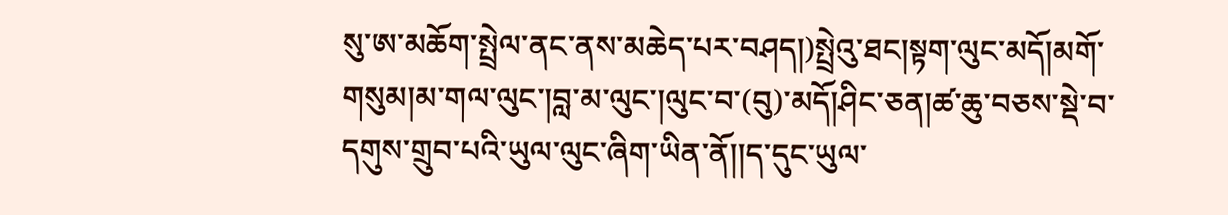སུ་ཨ་མཆོག་སྤྲེལ་ནང་ནས་མཆེད་པར་བཤད།)སྤྲེའུ་ཐང།སྟག་ལུང་མདོ།མགོ་གསུམ།མ་གལ་ལུང་།བླ་མ་ལུང་།ལུང་བ་(བུ)་མདོ།ཤིང་ཅན།ཚ་ཆུ་བཅས་སྡེ་བ་དགུས་གྲུབ་པའི་ཡུལ་ལུང་ཞིག་ཡིན་ནོ།།ད་དུང་ཡུལ་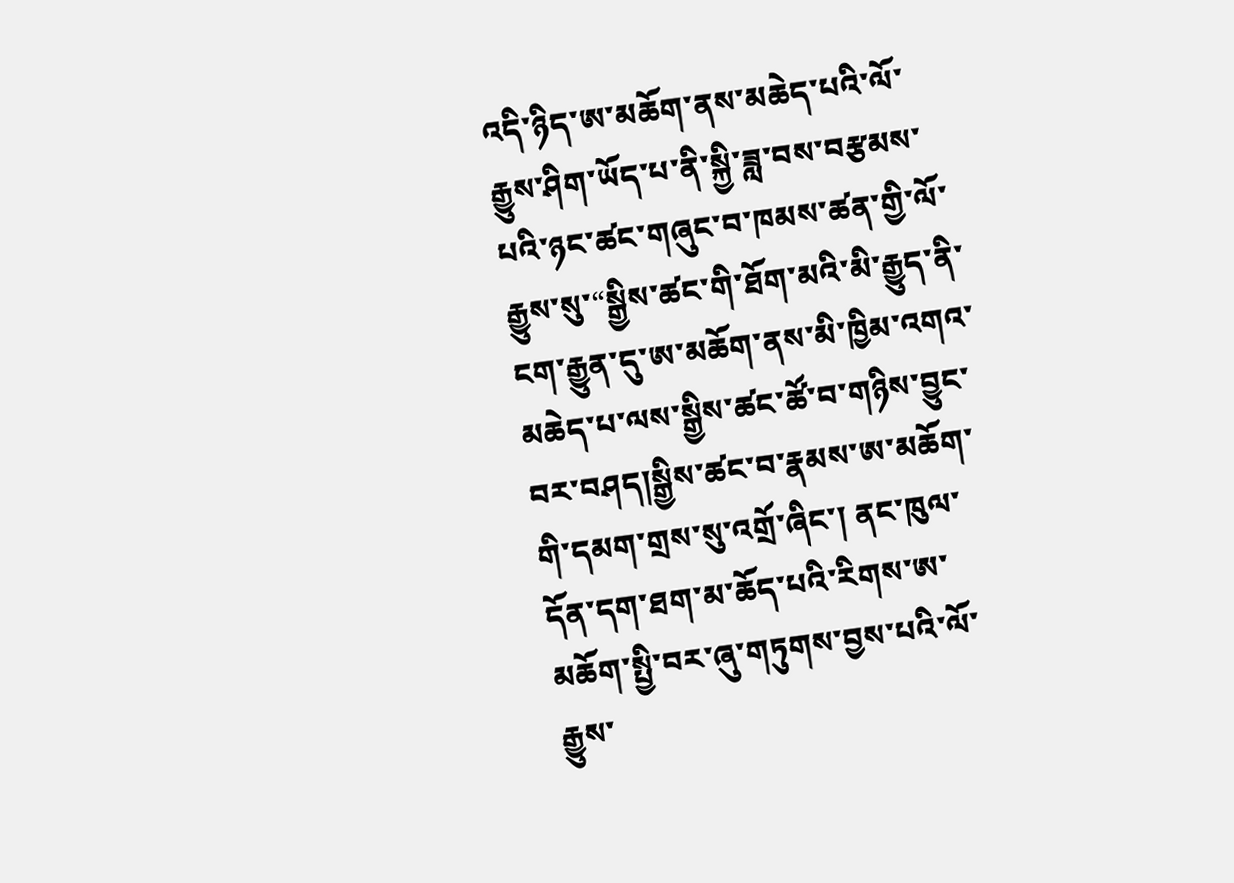འདི་ཉིད་ཨ་མཆོག་ནས་མཆེད་པའི་ལོ་རྒྱུས་ཤིག་ཡོད་པ་ནི་སྐྱི་ཟླ་བས་བརྩམས་པའི་ཉང་ཚང་གཞུང་བ་ཁམས་ཚན་གྱི་ལོ་རྒྱུས་སུ་“སྒྱིས་ཚང་གི་ཐོག་མའི་མི་རྒྱུད་ནི་ངག་རྒྱུན་དུ་ཨ་མཆོག་ནས་མི་ཁྱིམ་འགའ་མཆེད་པ་ལས་སྒྱིས་ཚང་ཚོ་བ་གཉིས་བྱུང་བར་བཤད།སྒྱིས་ཚང་བ་རྣམས་ཨ་མཆོག་གི་དམག་གྲས་སུ་འགྲོ་ཞིང་། ནང་ཁུལ་དོན་དག་ཐག་མ་ཆོད་པའི་རིགས་ཨ་མཆོག་སྤྱི་བར་ཞུ་གཏུགས་བྱས་པའི་ལོ་རྒྱུས་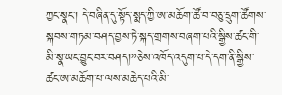ཀྱང་སྣང་། དེ་བཞིན་དུ་སྟོད་སྨད་ཀྱི་ཨ་མཆོག་ཚོ་བ་བཅུ་དྲུག་ཚོགས་སྐབས་གཏམ་བཤད་བྱས་ཏེ་སྐད་གྲགས་བཞག་པའི་སྒྱིས་ཚང་གི་མི་སྣ་ཡང་བྱུང་བར་བཤད།”ཅེས་འཁོད་འདུག་པ་དེ་དག་ནི་སྒྱིས་ཚང་ཨ་མཆོག་པ་ལས་མཆེད་པའི་མི་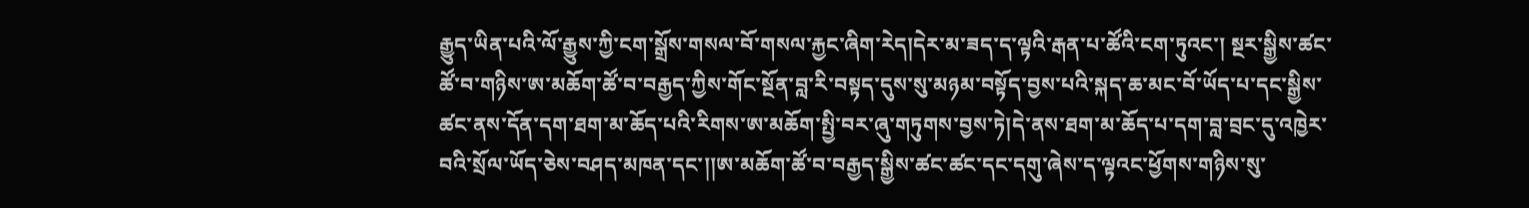རྒྱུད་ཡིན་པའི་ལོ་རྒྱུས་ཀྱི་ངག་སྒྲོས་གསལ་བོ་གསལ་རྐྱང་ཞིག་རེད།དེར་མ་ཟད་ད་ལྟའི་རྒན་པ་ཚོའི་ངག་ཏུའང་། སྔར་སྒྱིས་ཚང་ཚོ་བ་གཉིས་ཨ་མཆོག་ཚོ་བ་བརྒྱད་ཀྱིས་གོང་སྔོན་བླ་རི་བསྟད་དུས་སུ་མཉམ་བསྟོད་བྱས་པའི་སྐད་ཆ་མང་བོ་ཡོད་པ་དང་སྒྱིས་ཚང་ནས་དོན་དག་ཐག་མ་ཆོད་པའི་རིགས་ཨ་མཆོག་སྤྱི་བར་ཞུ་གཏུགས་བྱས་ཏེ།དེ་ནས་ཐག་མ་ཆོད་པ་དག་བླ་བྲང་དུ་འཁྱེར་བའི་སྲོལ་ཡོད་ཅེས་བཤད་མཁན་དང་།།ཨ་མཆོག་ཚོ་བ་བརྒྱད་སྒྱིས་ཚང་ཚང་དང་དགུ་ཞེས་ད་ལྟའང་ཕྱོགས་གཉིས་སུ་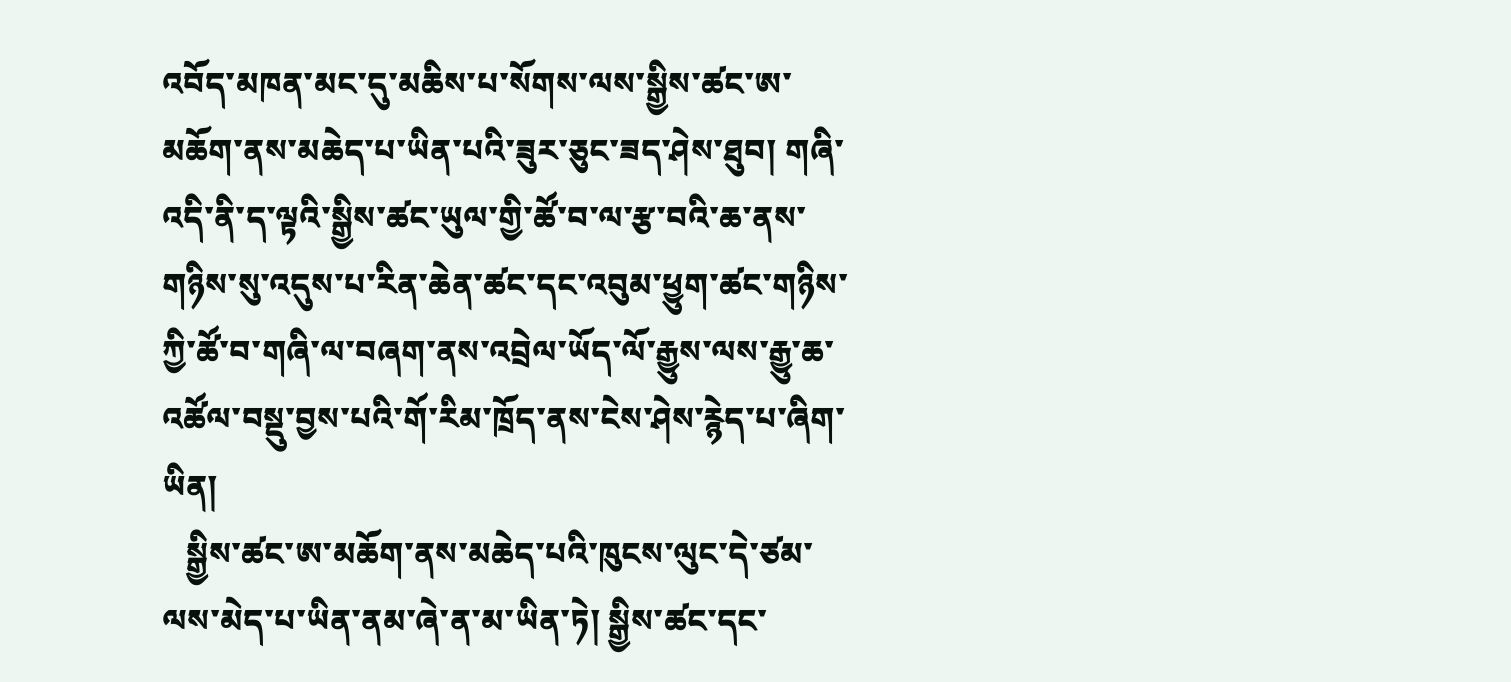འབོད་མཁན་མང་དུ་མཆིས་པ་སོགས་ལས་སྒྱིས་ཚང་ཨ་མཆོག་ནས་མཆེད་པ་ཡིན་པའི་ཟུར་ཅུང་ཟད་ཤེས་ཐུབ། གཞི་འདི་ནི་ད་ལྟའི་སྒྱིས་ཚང་ཡུལ་གྱི་ཚོ་བ་ལ་རྩ་བའི་ཆ་ནས་གཉིས་སུ་འདུས་པ་རིན་ཆེན་ཚང་དང་འབུམ་ཕྱུག་ཚང་གཉིས་ཀྱི་ཚོ་བ་གཞི་ལ་བཞག་ནས་འབྲེལ་ཡོད་ལོ་རྒྱུས་ལས་རྒྱུ་ཆ་འཚོལ་བསྡུ་བྱས་པའི་གོ་རིམ་ཁྲོད་ནས་ངེས་ཤེས་རྙེད་པ་ཞིག་ཡིན།
   སྒྱིས་ཚང་ཨ་མཆོག་ནས་མཆེད་པའི་ཁུངས་ལུང་དེ་ཙམ་ལས་མེད་པ་ཡིན་ནམ་ཞེ་ན་མ་ཡིན་ཏེ། སྒྱིས་ཚང་དང་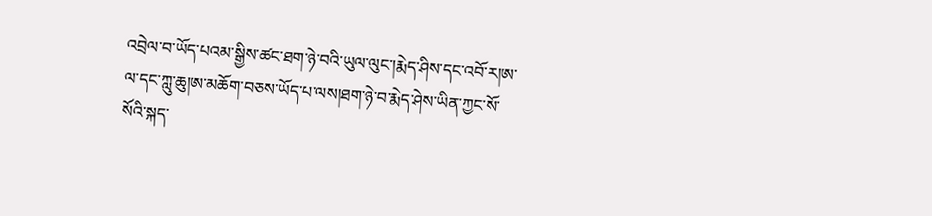འབྲེལ་བ་ཡོད་པའམ་སྒྱིས་ཚང་ཐག་ཉེ་བའི་ཡུལ་ལུང་།རྨེད་ཤིས་དང་འབོ་ར།ཨ་ལ་དང་ཀླུ་ཆུ།ཨ་མཆོག་བཅས་ཡོད་པ་ལས།ཐག་ཉེ་བ་རྨེད་ཤེས་ཡིན་ཀྱང་སོ་སོའི་སྐད་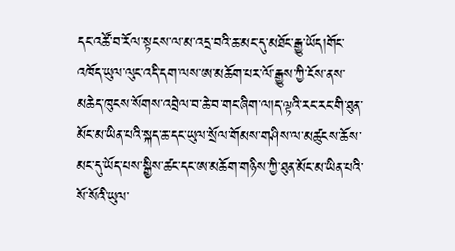དང་འཚོ་བ་རོལ་སྟངས་ལ་མ་འདྲ་བའི་ཆ་མང་དུ་མཐོང་རྒྱུ་ཡོད།གོང་འཁོད་ཡུལ་ལུང་འདི་དག་ལས་ཨ་མཆོག་པར་ལོ་རྒྱུས་ཀྱི་ངོས་ནས་མཆེད་ཁུངས་སོགས་འབྲེལ་བ་ཆེ་བ་གང་ཞིག་ལ།ད་ལྟའི་རང་རང་གི་ཐུན་མོང་མ་ཡིན་པའི་སྐད་ཆ་དང་ཡུལ་སྲོལ་གོམས་གཤིས་ལ་མཚུངས་ཆོས་མང་དུ་ཡོད་པས་སྒྱིས་ཚང་དང་ཨ་མཆོག་གཉིས་ཀྱི་ཐུན་མོང་མ་ཡིན་པའི་སོ་སོའི་ཡུལ་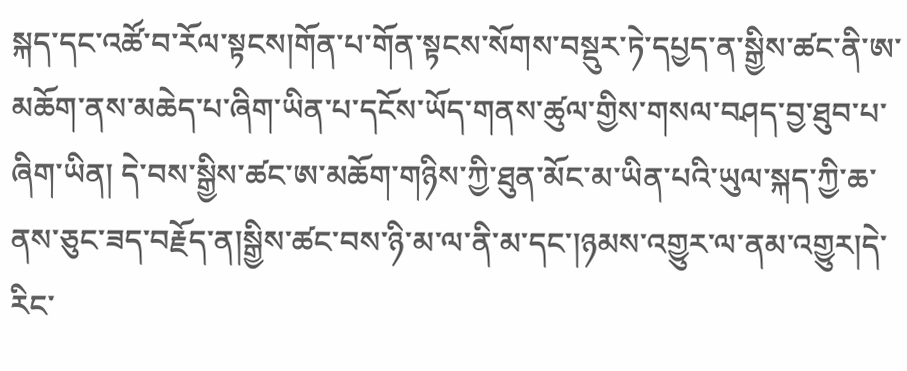སྐད་དང་འཚོ་བ་རོལ་སྟངས།གོན་པ་གོན་སྟངས་སོགས་བསྡུར་ཏེ་དཔྱད་ན་སྒྱིས་ཚང་ནི་ཨ་མཆོག་ནས་མཆེད་པ་ཞིག་ཡིན་པ་དངོས་ཡོད་གནས་ཚུལ་གྱིས་གསལ་བཤད་བྱ་ཐུབ་པ་ཞིག་ཡིན། དེ་བས་སྒྱིས་ཚང་ཨ་མཆོག་གཉིས་ཀྱི་ཐུན་མོང་མ་ཡིན་པའི་ཡུལ་སྐད་ཀྱི་ཆ་ནས་ཅུང་ཟད་བརྗོད་ན།སྒྱིས་ཚང་བས་ཉི་མ་ལ་ནི་མ་དང་།ཉམས་འགྱུར་ལ་ནམ་འགྱུར།དེ་རིང་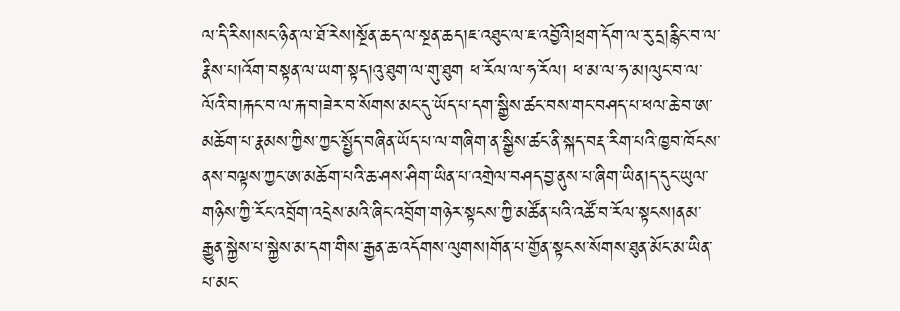ལ་དི་རིས།སང་ཉིན་ལ་ཐོ་རེས།སྔོན་ཆད་ལ་སྔན་ཆད།ཇ་འཐུང་ལ་ཇ་འབྱོའི།ཕྲག་དོག་ལ་རུ་དྲ།རྙིང་བ་ལ་རྣིས་པ།འོག་བསྟན་ལ་ཡག་སྟད།འུ་ཐུག་ལ་གུ་ཐུག ཕ་རོལ་ལ་ཧ་རོལ། ཕ་མ་ལ་ཧ་མ།ལུང་བ་ལ་ལོའི་བ།རྐང་བ་ལ་རྐ་བ།ཟེར་བ་སོགས་མང་དུ་ཡོད་པ་དག་སྒྱིས་ཚང་བས་གང་བཤད་པ་ཕལ་ཆེ་བ་ཨ་མཆོག་པ་རྣམས་ཀྱིས་ཀྱང་སྤྱོད་བཞིན་ཡོད་པ་ལ་གཞིག་ན་སྒྱིས་ཚང་ནི་སྐད་བརྡ་རིག་པའི་ཁྱབ་ཁོངས་ནས་བལྟས་ཀྱང་ཨ་མཆོག་པའི་ཆ་ཤས་ཤིག་ཡིན་པ་འགྲེལ་བཤད་བྱ་ནུས་པ་ཞིག་ཡིན།ད་དུང་ཡུལ་གཉིས་ཀྱི་རོང་འབྲོག་འདྲེས་མའི་ཞིང་འབྲོག་གཉེར་སྟངས་ཀྱི་མཚོན་པའི་འཚོ་བ་རོལ་སྟངས།ནམ་རྒྱུན་སྐྱེས་པ་སྐྱེས་མ་དག་གིས་རྒྱན་ཆ་འདོགས་ལུགས།གོན་པ་གྱོན་སྟངས་སོགས་ཐུན་མོང་མ་ཡིན་པ་མང་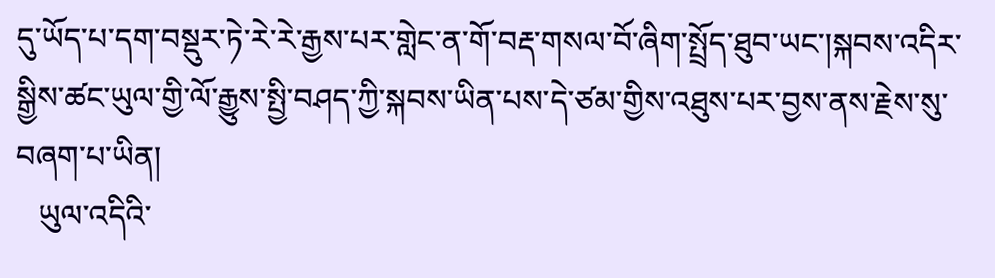དུ་ཡོད་པ་དག་བསྡུར་ཏེ་རེ་རེ་རྒྱས་པར་གླེང་ན་གོ་བརྡ་གསལ་བོ་ཞིག་སྤྲོད་ཐུབ་ཡང་།སྐབས་འདིར་སྒྱིས་ཚང་ཡུལ་གྱི་ལོ་རྒྱུས་སྤྱི་བཤད་ཀྱི་སྐབས་ཡིན་པས་དེ་ཙམ་གྱིས་འཐུས་པར་བྱས་ནས་རྗེས་སུ་བཞག་པ་ཡིན།
   ཡུལ་འདིའི་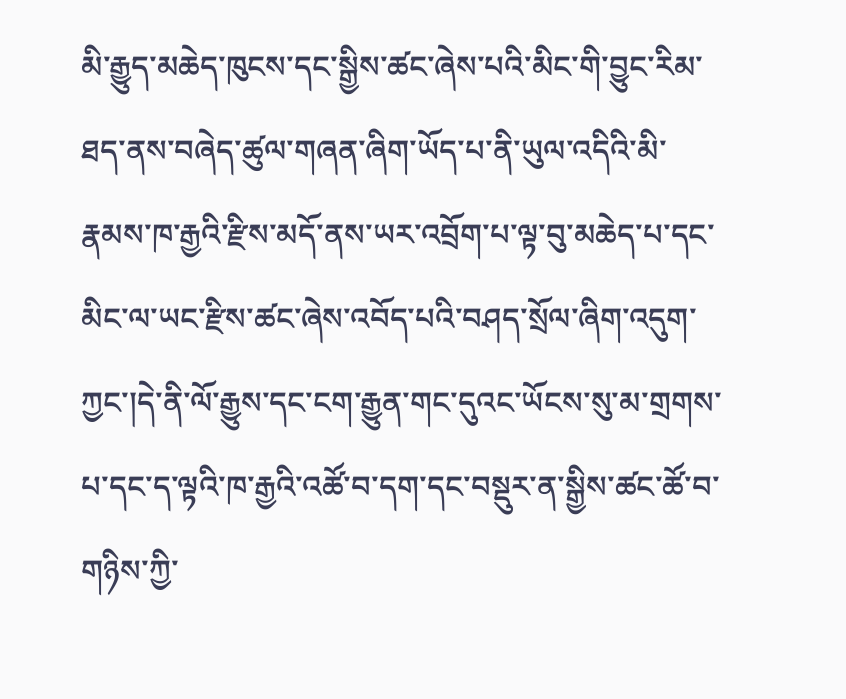མི་རྒྱུད་མཆེད་ཁུངས་དང་སྒྱིས་ཚང་ཞེས་པའི་མིང་གི་བྱུང་རིམ་ཐད་ནས་བཞེད་ཚུལ་གཞན་ཞིག་ཡོད་པ་ནི་ཡུལ་འདིའི་མི་རྣམས་ཁ་རྒྱའི་རྫིས་མདོ་ནས་ཡར་འབྲོག་པ་ལྟ་བུ་མཆེད་པ་དང་མིང་ལ་ཡང་རྫིས་ཚང་ཞེས་འབོད་པའི་བཤད་སྲོལ་ཞིག་འདུག་ཀྱང་།དེ་ནི་ལོ་རྒྱུས་དང་ངག་རྒྱུན་གང་དུའང་ཡོངས་སུ་མ་གྲགས་པ་དང་ད་ལྟའི་ཁ་རྒྱའི་འཚོ་བ་དག་དང་བསྡུར་ན་སྒྱིས་ཚང་ཚོ་བ་གཉིས་ཀྱི་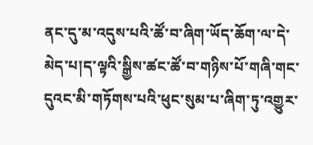ནང་དུ་མ་འདུས་པའི་ཚོ་བ་ཞིག་ཡོད་ཆོག་ལ་དེ་མེད་པ།ད་ལྟའི་སྒྱིས་ཚང་ཚོ་བ་གཉིས་པོ་གཞི་གང་དུའང་མི་གཏོགས་པའི་ཕུང་སུམ་པ་ཞིག་ཏུ་འགྱུར་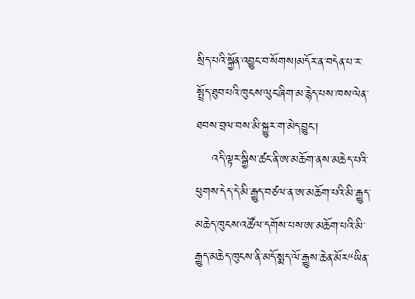སྲིད་པའི་སྐྱོན་འབྱུང་བ་སོགས།མདོར་ན་བདེན་པ་ར་སྤྲོད་ཐུབ་པའི་ཁུངས་ལུང་ཞིག་མ་རྙེད་པས་ཁས་ལེན་ཐབས་བྲལ་བས་མི་སྐྱུར་ག་མེད་བྱུང་།
    འདི་ལྟར་སྒྱིས་ཚང་ནི་ཨ་མཆོག་ནས་མཆེད་པའི་ཕུགས་དེད་དེ་མི་རྒྱུད་བཙལ་ན་ཨ་མཆོག་པའི་མི་རྒྱུད་མཆེད་ཁུངས་འཚོལ་དགོས་པས་ཨ་མཆོག་པའི་མི་རྒྱུད་མཆེད་ཁུངས་ནི་མདོ་སྨད་ལོ་རྒྱུས་ཆེན་མོར“ཡིན་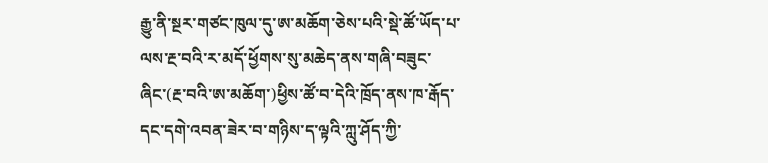རྒྱུ་ནི་སྔར་གཙང་ཁུལ་དུ་ཨ་མཆོག་ཅེས་པའི་སྡེ་ཚོ་ཡོད་པ་ལས་རྔ་བའི་ར་མདོ་ཕྱོགས་སུ་མཆེད་ནས་གཞི་བཟུང་ཞིང་(རྔ་བའི་ཨ་མཆོག་)ཕྱིས་ཚོ་བ་དེའི་ཁྲོད་ནས་ཁ་རྒོད་དང་དགེ་འབན་ཟེར་བ་གཉིས་ད་ལྟའི་ཀླུ་ཤོད་ཀྱི་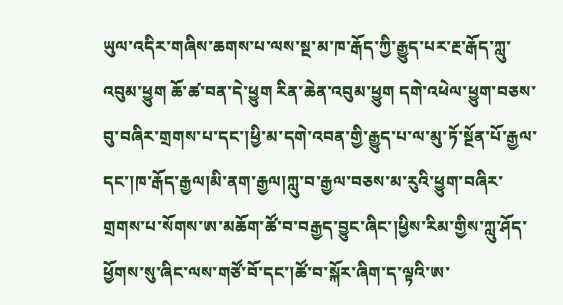ཡུལ་འདིར་གཞིས་ཆགས་པ་ལས་སྔ་མ་ཁ་རྒོད་ཀྱི་རྒྱུད་པར་རྔ་རྒོད་ཀླུ་འབུམ་ཕྱུག ཆོ་ཚ་བན་དེ་ཕྱུག རིན་ཆེན་འབུམ་ཕྱུག དགེ་འཕེལ་ཕྱུག་བཅས་བུ་བཞིར་གྲགས་པ་དང་།ཕྱི་མ་དགེ་འབན་གྱི་རྒྱུད་པ་ལ་མུ་ཏོ་སྔོན་པོ་རྒྱལ་དང་།ཁ་རྒོད་རྒྱལ།མི་ནག་རྒྱལ།ཀླུ་བ་རྒྱལ་བཅས་མ་རུའི་ཕྱུག་བཞིར་གྲགས་པ་སོགས་ཨ་མཆོག་ཚོ་བ་བརྒྱད་བྱུང་ཞིང་།ཕྱིས་རིམ་གྱིས་ཀླུ་ཤོད་ཕྱོགས་སུ་ཞིང་ལས་གཙོ་བོ་དང་།ཚོ་བ་སྐོར་ཞིག་ད་ལྟའི་ཨ་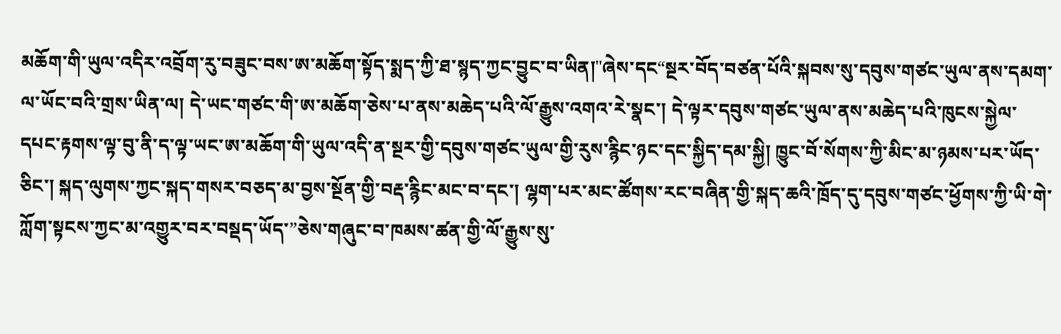མཆོག་གི་ཡུལ་འདིར་འབྲོག་རུ་བཟུང་བས་ཨ་མཆོག་སྟོད་སྨད་ཀྱི་ཐ་སྙད་ཀྱང་བྱུང་བ་ཡིན།"ཞེས་དང“སྔར་བོད་བཙན་པོའི་སྐབས་སུ་དབུས་གཙང་ཡུལ་ནས་དམག་ལ་ཡོང་བའི་གྲས་ཡིན་ལ། དེ་ཡང་གཙང་གི་ཨ་མཆོག་ཅེས་པ་ནས་མཆེད་པའི་ལོ་རྒྱུས་འགའ་རེ་སྣང་། དེ་ལྟར་དབུས་གཙང་ཡུལ་ནས་མཆེད་པའི་ཁུངས་སྐྱེལ་དཔང་རྟགས་ལྟ་བུ་ནི་ད་ལྟ་ཡང་ཨ་མཆོག་གི་ཡུལ་འདི་ན་སྔར་གྱི་དབུས་གཙང་ཡུལ་གྱི་རུས་རྙིང་ཉང་དང་སྐྱིད་དམ་སྐྱི། ཁྱུང་བོ་སོགས་ཀྱི་མིང་མ་ཉམས་པར་ཡོད་ཅིང་། སྐད་ལུགས་ཀྱང་སྐད་གསར་བཅད་མ་བྱས་སྔོན་གྱི་བརྡ་རྙིང་མང་བ་དང་། ལྷག་པར་མང་ཚོགས་རང་བཞིན་གྱི་སྐད་ཆའི་ཁྲོད་དུ་དབུས་གཙང་ཕྱོགས་ཀྱི་ཡི་གེ་ཀློག་སྟངས་ཀྱང་མ་འགྱུར་བར་བསྡད་ཡོད་”ཅེས་གཞུང་བ་ཁམས་ཚན་གྱི་ལོ་རྒྱུས་སུ་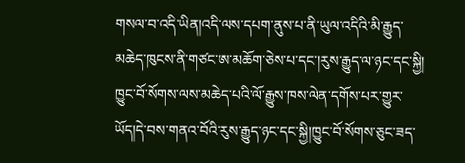གསལ་བ་འདི་ཡིན།འདི་ལས་དཔག་ནུས་པ་ནི་ཡུལ་འདིའི་མི་རྒྱུད་མཆེད་ཁུངས་ནི་གཙང་ཨ་མཆོག་ཅེས་པ་དང་།རུས་རྒྱུད་ལ་ཉང་དང་སྐྱི། ཁྱུང་བོ་སོགས་ལས་མཆེད་པའི་ལོ་རྒྱུས་ཁས་ལེན་དགོས་པར་གྱུར་ཡོད།དེ་བས་གནའ་བོའི་རུས་རྒྱུད་ཉང་དང་སྐྱི།ཁྱུང་བོ་སོགས་ཅུང་ཟད་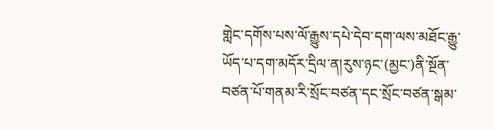གླེང་དགོས་པས་ལོ་རྒྱུས་དཔེ་དེབ་དག་ལས་མཐོང་རྒྱུ་ཡོད་པ་དག་མདོར་དྲིལ་ན།རུས་ཉང་(མྱང་)ནི་སྔོན་བཙན་པོ་གནམ་རི་སྲོང་བཙན་དང་སྲོང་བཙན་སྒམ་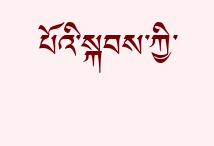པོའི་སྐབས་ཀྱི་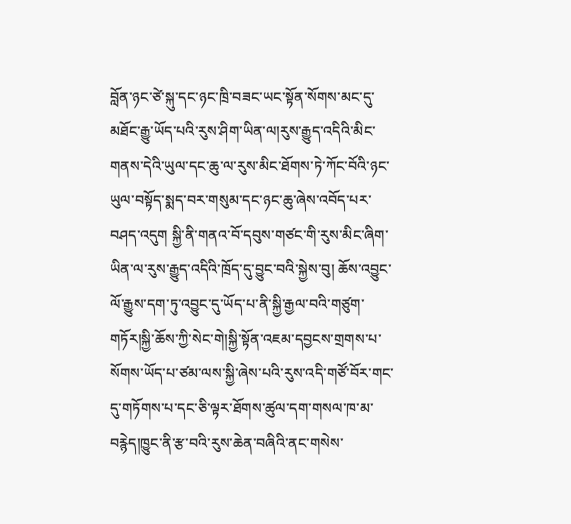བློན་ཉང་ཙེ་སྐུ་དང་ཉང་ཁྲི་བཟང་ཡང་སྟོན་སོགས་མང་དུ་མཐོང་རྒྱུ་ཡོད་པའི་རུས་ཤིག་ཡིན་ལ།རུས་རྒྱུད་འདིའི་མིང་གནས་དེའི་ཡུལ་དང་ཆུ་ལ་རུས་མིང་ཐོགས་ཏེ་ཀོང་བོའི་ཉང་ཡུལ་བསྟོད་སྨད་བར་གསུམ་དང་ཉང་ཆུ་ཞེས་འབོད་པར་བཤད་འདུག སྐྱི་ནི་གནའ་བོ་དབུས་གཙང་གི་རུས་མིང་ཞིག་ཡིན་ལ་རུས་རྒྱུད་འདིའི་ཁྲོད་དུ་བྱུང་བའི་སྐྱེས་བུ། ཆོས་འབྱུང་ལོ་རྒྱུས་དག་ཏུ་འབྱུང་དུ་ཡོད་པ་ནི་སྐྱི་རྒྱལ་བའི་གཙུག་གཏོར།སྐྱི་ཆོས་ཀྱི་སེང་གེ།སྐྱི་སྟོན་འཇམ་དབྱངས་གྲགས་པ་སོགས་ཡོད་པ་ཙམ་ལས་སྐྱི་ཞེས་པའི་རུས་འདི་གཙོ་བོར་གང་དུ་གཏོགས་པ་དང་ཅི་ལྟར་ཐོགས་ཚུལ་དག་གསལ་ཁ་མ་བརྙེད།ཁྱུང་ནི་རྩ་བའི་རུས་ཆེན་བཞིའི་ནང་གསེས་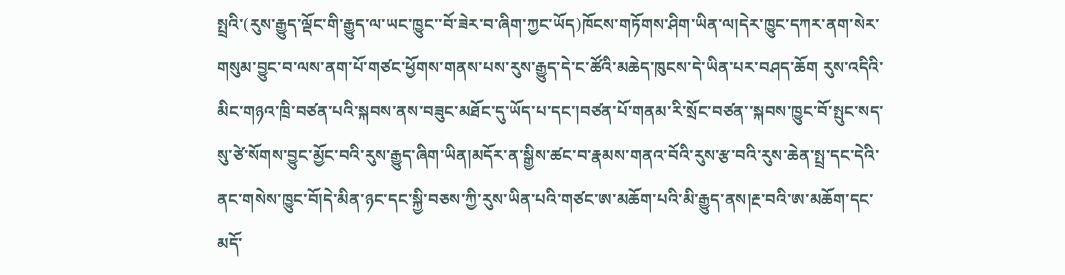སྤྲའི་(རུས་རྒྱུད་ལྡོང་གི་རྒྱུད་ལ་ཡང་ཁྱུང་་བོ་ཟེར་བ་ཞིག་ཀྱང་ཡོད)ཁོངས་གཏོགས་ཤིག་ཡིན་ལ།དེར་ཁྱུང་དཀར་ནག་སེར་གསུམ་བྱུང་བ་ལས་ནག་པོ་གཙང་ཕྱོགས་གནས་པས་རུས་རྒྱུད་དེ་ང་ཚོའི་མཆེད་ཁུངས་དེ་ཡིན་པར་བཤད་ཆོག རུས་འདིའི་མིང་གཉའ་ཁྲི་བཙན་པའི་སྐབས་ནས་བཟུང་མཐོང་དུ་ཡོད་པ་དང་།བཙན་པོ་གནམ་རི་སྲོང་བཙན་་སྐབས་ཁྱུང་བོ་སྤུང་སད་སུ་ཙེ་སོགས་བྱུང་མྱོང་བའི་རུས་རྒྱུད་ཞིག་ཡིན།མདོར་ན་སྒྱིས་ཚང་བ་རྣམས་གནའ་བོའི་རུས་རྩ་བའི་རུས་ཆེན་སྤྲ་དང་དེའི་ནང་གསེས་ཁྱུང་བོ།དེ་མིན་ཉང་དང་སྐྱི་བཅས་ཀྱི་རུས་ཡིན་པའི་གཙང་ཨ་མཆོག་པའི་མི་རྒྱུད་ནས།རྔ་བའི་ཨ་མཆོག་དང་མདོ་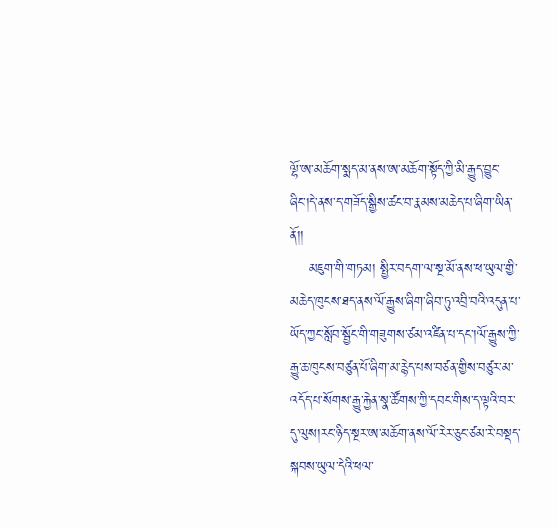ལྷོ་ཨ་མཆོག་སྨད་མ་ནས་ཨ་མཆོག་སྟོད་ཀྱི་མི་རྒྱུད་བྱུང་ཞིང་།དེ་ནས་ད་གཟོད་སྒྱིས་ཚང་བ་རྣམས་མཆེད་པ་ཞིག་ཡིན་ནོ།།
    མཇུག་གི་གཏམ། སྤྱིར་བདག་ལ་སྔ་མོ་ནས་ཕ་ཡུལ་གྱི་མཆེད་ཁུངས་ཐད་ནས་ལོ་རྒྱུས་ཞིག་ཞིབ་ཏུ་འབྲི་བའི་འདུན་པ་ཡོད་ཀྱང་སློབ་སྦྱོང་གི་གཟུགས་ཙམ་འཛིན་པ་དང་།ལོ་རྒྱུས་ཀྱི་རྒྱུ་ཆ་ཁུངས་བཙུན་པོ་ཞིག་མ་རྙེད་པས་བཙན་གྱིས་བཙུར་མ་འདོད་པ་སོགས་རྒྱུ་རྐྱེན་སྣ་ཚོགས་ཀྱི་དབང་གིས་ད་ལྟའི་བར་དུ་ལུས།རང་ཉིད་སྔར་ཨ་མཆོག་ནས་ལོ་རེར་ཅུང་ཙམ་རེ་བསྡད་སྐབས་ཡུལ་དེའི་ཕལ་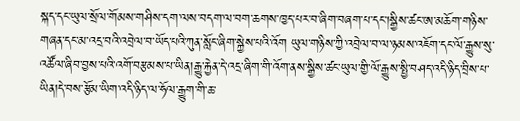སྐད་དང་ཡུལ་སྲོལ་གོམས་གཤིས་དག་ལས་བདག་ལ་བག་ཆགས་ཁྱད་པར་བ་ཞིག་བཞག་པ་དང་།སྒྱིས་ཚང་ཨ་མཆོག་གཉིས་གཞན་དང་མ་འདྲ་བའི་འབྲེལ་བ་ཡོད་པའི་ཀུན་སློང་ཞིག་སྐྱེས་པའི་འོག ཡུལ་གཉིས་ཀྱི་འབྲེལ་བ་ལ་ཉམས་འཇོག་དང་ལོ་རྒྱུས་སུ་འཚོལ་ཞིབ་བྱས་པའི་འགོ་བརྩམས་པ་ཡིན།རྒྱུ་རྐྱེན་དེ་འདྲ་ཞིག་གི་འོག་ནས་སྒྱིས་ཚང་ཡུལ་གྱི་ལོ་རྒྱུས་སྤྱི་བཤད་འདི་ཉིད་བྲིས་པ་ཡིན།དེ་བས་རྩོམ་ཡིག་འདི་ཉིད་ལ་ཧོལ་རྒྱུག་གི་ཆ་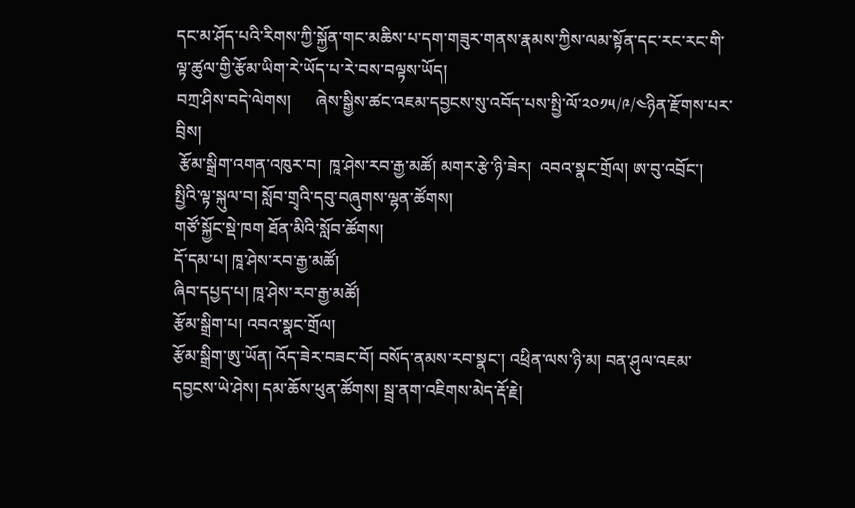དང་མ་ཤོད་པའི་རིགས་ཀྱི་སྐྱོན་གང་མཆིས་པ་དག་གཟུར་གནས་རྣམས་ཀྱིས་ལམ་སྟོན་དང་རང་རང་གི་ལྟ་ཚུལ་གྱི་རྩོམ་ཡིག་རེ་ཡོད་པ་རེ་བས་བལྟས་ཡོད།
བཀྲ་ཤིས་བདེ་ལེགས།      ཞེས་སྒྱིས་ཚང་འཇམ་དབྱངས་སུ་འབོད་པས་སྤྱི་ལོ་༢༠༡༥/༩/༤ཉིན་རྫོགས་པར་བྲིས།
 རྩོམ་སྒྲིག་འགན་འཁུར་བ།  ཁཱ་ཤེས་རབ་རྒྱ་མཚོ། མགར་རྩེ་ཉི་ཟེར།  འབའ་སྣང་གྲོལ། ཨ་བུ་འབྲོང་།
སྤྱིའི་ལྟ་སྐུལ་བ། སློབ་གྲྭའི་དབུ་བཞུགས་ལྷན་ཚོགས།
གཙོ་སྐྱོང་སྡེ་ཁག ཐོན་མིའི་སློབ་ཚོགས།
དོ་དམ་པ། ཁཱ་ཤེས་རབ་རྒྱ་མཚོ།
ཞིབ་དཔྱད་པ། ཁཱ་ཤེས་རབ་རྒྱ་མཚོ།
རྩོམ་སྒྲིག་པ། འབའ་སྣང་གྲོལ།
རྩོམ་སྒྲིག་ཨུ་ཡོན། འོད་ཟེར་བཟང་བོ། བསོད་ནམས་རབ་སྣང་། འཕྲིན་ལས་ཉི་མ། བན་ཤུལ་འཇམ་དབྱངས་ཡེ་ཤེས། དམ་ཆོས་ཕུན་ཚོགས། སྦྲ་ནག་འཇིགས་མེད་རྡོ་རྗེ།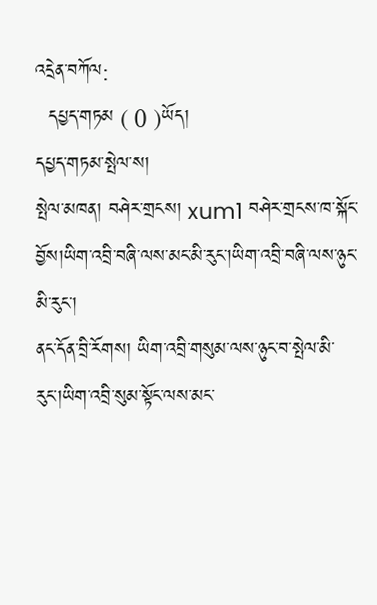འདྲེན་བཀོལ:
  དཔྱད་གཏམ ( 0 )ཡོད།
དཔྱད་གཏམ་སྤེལ་ས།
སྤེལ་མཁན། བཤེར་གྲངས། xum1 བཤེར་གྲངས་ཁ་སྐོང་བྱོས།ཡིག་འབྲི་བཞི་ལས་མང་མི་རུང་།ཡིག་འབྲི་བཞི་ལས་ཉུང་མི་རུང་།
ནང་དོན་བྲི་རོགས། ཡིག་འབྲི་གསུམ་ལས་ཉུང་བ་སྤེལ་མི་རུང་།ཡིག་འབྲི་སུམ་སྟོང་ལས་མང་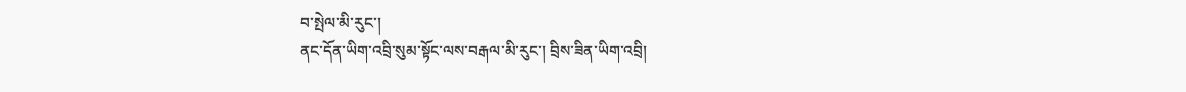བ་སྤེལ་མི་རུང་།
ནང་དོན་ཡིག་འབྲི་སུམ་སྟོང་ལས་བརྒལ་མི་རུང་། བྲིས་ཟིན་ཡིག་འབྲི།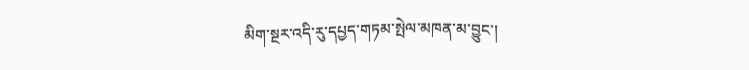མིག་སྔར་འདི་རུ་དཔྱད་གཏམ་སྤེལ་མཁན་མ་བྱུང་།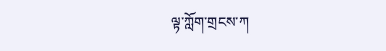ལྟ་ཀློག་གྲངས་ཀ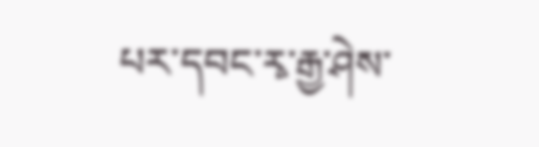པར་དབང་རྭ་རྒྱ་ཤེས་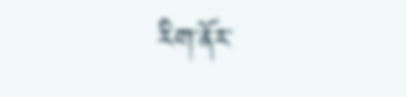རིག་ནོར་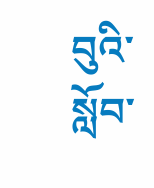བུའི་སློབ་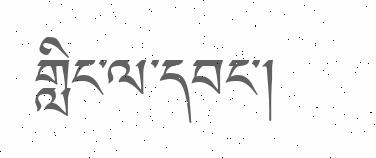གླིང་ལ་དབང་།